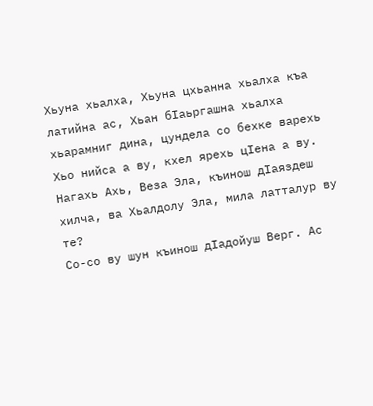Хьуна хьалха, Хьуна цхьанна хьалха къа латийна ас, Хьан бІаьргашна хьалха хьарамниг дина, цундела со бехке варехь Хьо нийса а ву, кхел ярехь цІена а ву.
Нагахь Ахь, Веза Эла, къинош дІаяздеш хилча, ва Хьалдолу Эла, мила латталур ву те?
Со-со ву шун къинош дІадойуш Верг. Ас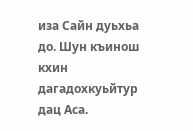иза Сайн дуьхьа до. Шун къинош кхин дагадохкуьйтур дац Аса.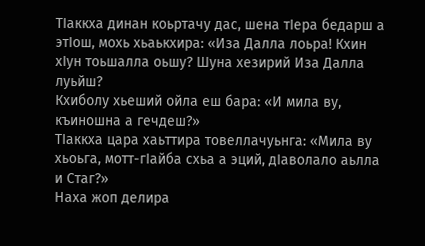ТІаккха динан коьртачу дас, шена тІера бедарш а этІош, мохь хьаькхира: «Иза Далла лоьра! Кхин хІун тоьшалла оьшу? Шуна хезирий Иза Далла луьйш?
Кхиболу хьеший ойла еш бара: «И мила ву, къиношна а гечдеш?»
ТІаккха цара хаьттира товеллачуьнга: «Мила ву хьоьга, мотт-гІайба схьа а эций, дІаволало аьлла и Стаг?»
Наха жоп делира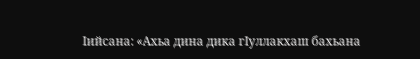Іийсана: «Ахьа дина дика гІуллакхаш бахьана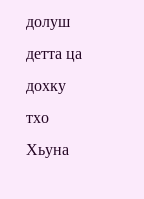долуш детта ца дохку тхо Хьуна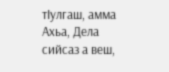тІулгаш, амма Ахьа, Дела сийсаз а веш,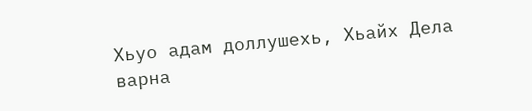Хьуо адам доллушехь, Хьайх Дела варна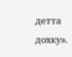детта дохку».